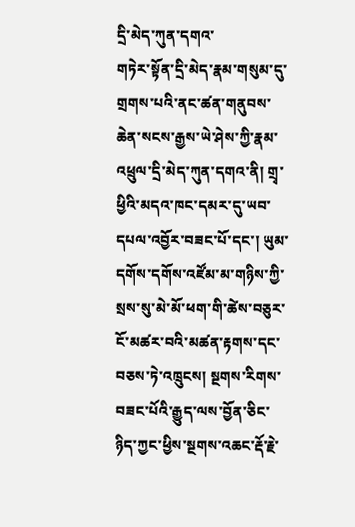དྲི་མེད་ཀུན་དགའ་
གཏེར་སྟོན་དྲི་མེད་རྣམ་གསུམ་དུ་གྲགས་པའི་ནང་ཚན་གནུབས་ཆེན་སངས་རྒྱས་ཡེ་ཤེས་ཀྱི་རྣམ་འཕྲུལ་དྲི་མེད་ཀུན་དགའ་ནི། གྲྭ་ཕྱིའི་མདའ་ཁང་དམར་དུ་ཡབ་དཔལ་འབྱོར་བཟང་པོ་དང་། ཡུམ་དགོས་དགོས་འཛོམ་མ་གཉིས་ཀྱི་སྲས་སུ་མེ་མོ་ཕག་གི་ཚེས་བཅུར་ངོ་མཚར་བའི་མཚན་རྟགས་དང་བཅས་ཏེ་འཁྲུངས། སྔགས་རིགས་བཟང་པོའི་རྒྱུད་ལས་བྱོན་ཅིང་ཉིད་ཀྱང་ཕྱིས་སྔགས་འཆང་རྡོ་རྗེ་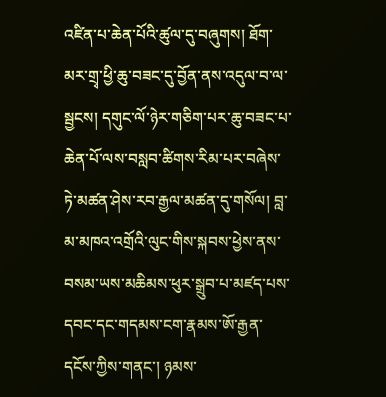འཛིན་པ་ཆེན་པོའི་ཚུལ་དུ་བཞུགས། ཐོག་མར་གྲྭ་ཕྱི་ཆུ་བཟང་དུ་བྱོན་ནས་འདུལ་བ་ལ་སྦྱངས། དགུང་ལོ་ཉེར་གཅིག་པར་ཆུ་བཟང་པ་ཆེན་པོ་ལས་བསླབ་ཚིགས་རིམ་པར་བཞེས་ཏེ་མཚན་ཤེས་རབ་རྒྱལ་མཚན་དུ་གསོལ། བླ་མ་མཁའ་འགྲོའི་ལུང་གིས་སྐབས་ཕྱེས་ནས་བསམ་ཡས་མཆིམས་ཕུར་སྒྲུབ་པ་མཛད་པས་དབང་དང་གདམས་ངག་རྣམས་ཨོ་རྒྱན་དངོས་ཀྱིས་གནང་། ཉམས་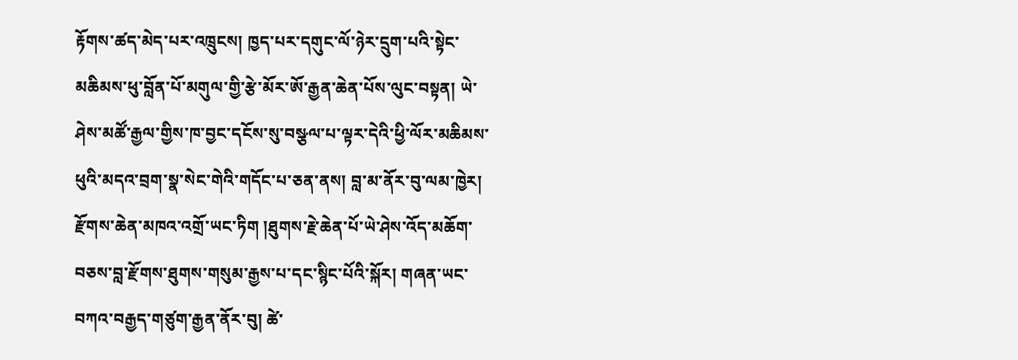རྟོགས་ཚད་མེད་པར་འཁྲུངས། ཁྱད་པར་དགུང་ལོ་ཉེར་དྲུག་པའི་སྟེང་མཆིམས་ཕུ་བློན་པོ་མགུལ་གྱི་རྩེ་མོར་ཨོ་རྒྱན་ཆེན་པོས་ལུང་བསྟན། ཡེ་ཤེས་མཚོ་རྒྱལ་གྱིས་ཁ་བྱང་དངོས་སུ་བསྩལ་པ་ལྟར་དེའི་ཕྱི་ལོར་མཆིམས་ཕུའི་མདའ་བྲག་སྣ་སེང་གེའི་གདོང་པ་ཅན་ནས། བླ་མ་ནོར་བུ་ལམ་ཁྱེར། རྫོགས་ཆེན་མཁའ་འགྲོ་ཡང་ཏིག །ཐུགས་རྗེ་ཆེན་པོ་ཡེ་ཤེས་འོད་མཆོག་བཅས་བླ་རྫོགས་ཐུགས་གསུམ་རྒྱས་པ་དང་སྙིང་པོའི་སྐོར། གཞན་ཡང་བཀའ་བརྒྱད་གཙུག་རྒྱན་ནོར་བུ། ཚེ་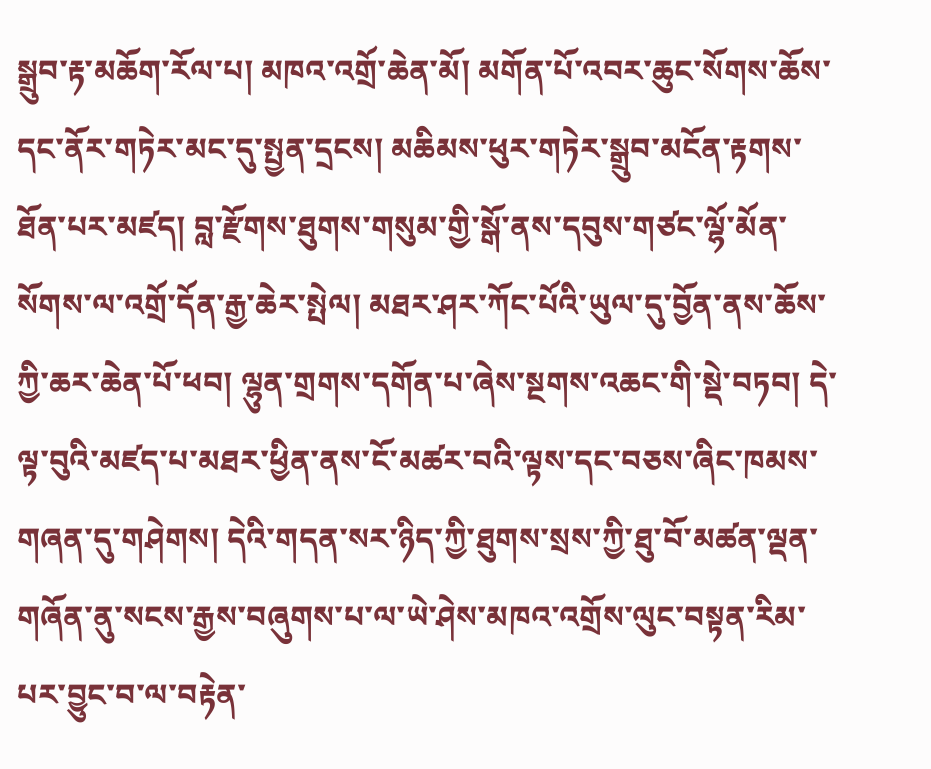སྒྲུབ་རྟ་མཆོག་རོལ་པ། མཁའ་འགྲོ་ཆེན་མོ། མགོན་པོ་འབར་ཆུང་སོགས་ཆོས་དང་ནོར་གཏེར་མང་དུ་སྤྱན་དྲངས། མཆིམས་ཕུར་གཏེར་སྒྲུབ་མངོན་རྟགས་ཐོན་པར་མཛད། བླ་རྫོགས་ཐུགས་གསུམ་གྱི་སྒོ་ནས་དབུས་གཙང་ལྷོ་མོན་སོགས་ལ་འགྲོ་དོན་རྒྱ་ཆེར་སྤེལ། མཐར་ཤར་ཀོང་པོའི་ཡུལ་དུ་བྱོན་ནས་ཆོས་ཀྱི་ཆར་ཆེན་པོ་ཕབ། ལྷུན་གྲགས་དགོན་པ་ཞེས་སྔགས་འཆང་གི་སྡེ་བཏབ། དེ་ལྟ་བུའི་མཛད་པ་མཐར་ཕྱིན་ནས་ངོ་མཚར་བའི་ལྟས་དང་བཅས་ཞིང་ཁམས་གཞན་དུ་གཤེགས། དེའི་གདན་སར་ཉིད་ཀྱི་ཐུགས་སྲས་ཀྱི་ཐུ་བོ་མཚན་ལྡན་གཞོན་ནུ་སངས་རྒྱས་བཞུགས་པ་ལ་ཡེ་ཤེས་མཁའ་འགྲོས་ལུང་བསྟན་རིམ་པར་བྱུང་བ་ལ་བརྟེན་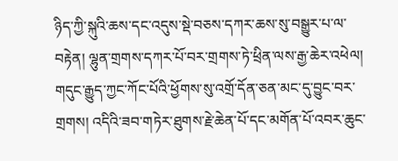ཉིད་ཀྱི་སྐུའི་ཆས་དང་འདུས་སྡེ་བཅས་དཀར་ཆས་སུ་བསྒྱུར་པ་ལ་བརྟེན། ལྷུན་གྲགས་དཀར་པོ་བར་གྲགས་ཏེ་ཕྲིན་ལས་རྒྱ་ཆེར་འཕེལ། གདུང་རྒྱུད་ཀྱང་ཀོང་པོའི་ཕྱོགས་སུ་འགྲོ་དོན་ཅན་མང་དུ་བྱུང་བར་གྲགས། འདིའི་ཟབ་གཏེར་ཐུགས་རྗེ་ཆེན་པོ་དང་མགོན་པོ་འབར་ཆུང་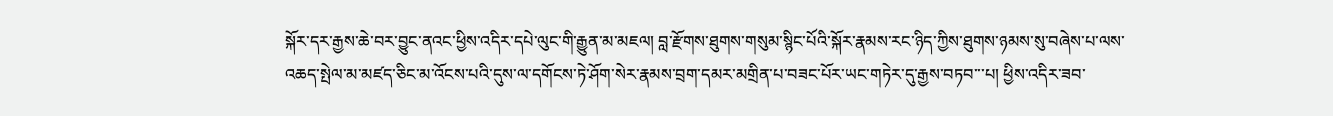སྐོར་དར་རྒྱས་ཆེ་བར་བྱུང་ནའང་ཕྱིས་འདིར་དཔེ་ལུང་གི་རྒྱུན་མ་མཇལ། བླ་རྫོགས་ཐུགས་གསུམ་སྙིང་པོའི་སྐོར་རྣམས་རང་ཉིད་ཀྱིས་ཐུགས་ཉམས་སུ་བཞེས་པ་ལས་འཆད་སྤེལ་མ་མཛད་ཅིང་མ་འོངས་པའི་དུས་ལ་དགོངས་ཏེ་ཤོག་སེར་རྣམས་བྲག་དམར་མགྲིན་པ་བཟང་པོར་ཡང་གཏེར་དུ་རྒྱས་བཏབ་་་པ། ཕྱིས་འདིར་ཟབ་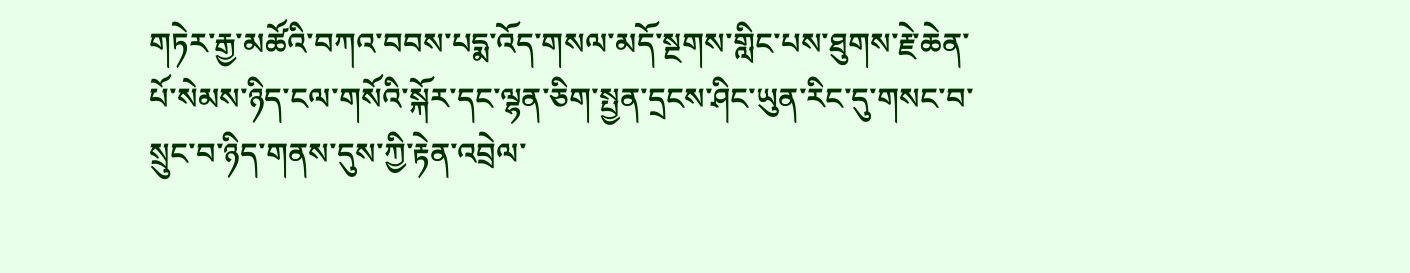གཏེར་རྒྱ་མཚོའི་བཀའ་བབས་པདྨ་འོད་གསལ་མདོ་སྔགས་གླིང་པས་ཐུགས་རྗེ་ཆེན་པོ་སེམས་ཉིད་ངལ་གསོའི་སྐོར་དང་ལྷན་ཅིག་སྤྱན་དྲངས་ཤིང་ཡུན་རིང་དུ་གསང་བ་སྲུང་བ་ཉིད་གནས་དུས་ཀྱི་རྟེན་འབྲེལ་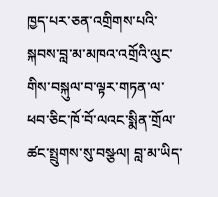ཁྱད་པར་ཅན་འགྲིགས་པའི་སྐབས་བླ་མ་མཁའ་འགྲོའི་ལུང་གིས་བསྐུལ་བ་ལྟར་གཏན་ལ་ཕབ་ཅིང་ཁོ་བོ་ལའང་སྨིན་གྲོལ་ཚང་སྤྲུགས་སུ་བསྩལ། བླ་མ་ཡིད་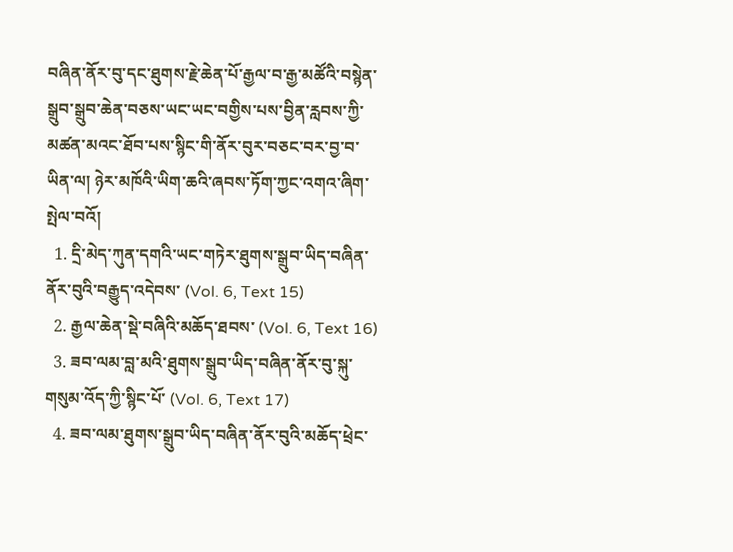བཞིན་ནོར་བུ་དང་ཐུགས་རྗེ་ཆེན་པོ་རྒྱལ་བ་རྒྱ་མཚོའི་བསྙེན་སྒྲུབ་སྒྲུབ་ཆེན་བཅས་ཡང་ཡང་བགྱིས་པས་བྱིན་རླབས་ཀྱི་མཚན་མའང་ཐོབ་པས་སྙིང་གི་ནོར་བུར་བཅང་བར་བྱ་བ་ཡིན་ལ། ཉེར་མཁོའི་ཡིག་ཆའི་ཞབས་ཏོག་ཀྱང་འགའ་ཞིག་སྤེལ་བའོ།
  1. དྲི་མེད་ཀུན་དགའི་ཡང་གཏེར་ཐུགས་སྒྲུབ་ཡིད་བཞིན་ནོར་བུའི་བརྒྱུད་འདེབས་ (Vol. 6, Text 15)
  2. རྒྱལ་ཆེན་སྡེ་བཞིའི་མཆོད་ཐབས་ (Vol. 6, Text 16)
  3. ཟབ་ལམ་བླ་མའི་ཐུགས་སྒྲུབ་ཡིད་བཞིན་ནོར་བུ་སྐུ་གསུམ་འོད་ཀྱི་སྙིང་པོ་ (Vol. 6, Text 17)
  4. ཟབ་ལམ་ཐུགས་སྒྲུབ་ཡིད་བཞིན་ནོར་བུའི་མཆོད་ཕྲེང་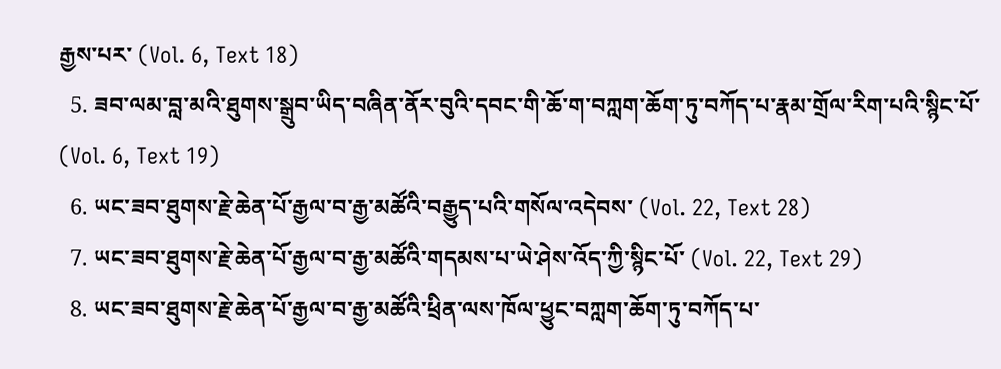རྒྱས་པར་ (Vol. 6, Text 18)
  5. ཟབ་ལམ་བླ་མའི་ཐུགས་སྒྲུབ་ཡིད་བཞིན་ནོར་བུའི་དབང་གི་ཆོ་ག་བཀླག་ཆོག་ཏུ་བཀོད་པ་རྣམ་གྲོལ་རིག་པའི་སྙིང་པོ་ (Vol. 6, Text 19)
  6. ཡང་ཟབ་ཐུགས་རྗེ་ཆེན་པོ་རྒྱལ་བ་རྒྱ་མཚོའི་བརྒྱུད་པའི་གསོལ་འདེབས་ (Vol. 22, Text 28)
  7. ཡང་ཟབ་ཐུགས་རྗེ་ཆེན་པོ་རྒྱལ་བ་རྒྱ་མཚོའི་གདམས་པ་ཡེ་ཤེས་འོད་ཀྱི་སྙིང་པོ་ (Vol. 22, Text 29)
  8. ཡང་ཟབ་ཐུགས་རྗེ་ཆེན་པོ་རྒྱལ་བ་རྒྱ་མཚོའི་ཕྲིན་ལས་ཁོལ་ཕྱུང་བཀླག་ཆོག་ཏུ་བཀོད་པ་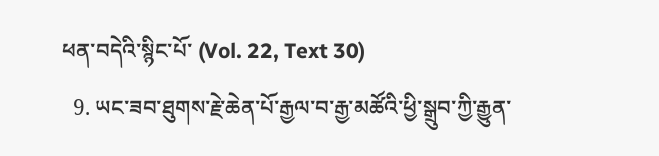ཕན་བདེའི་སྙིང་པོ་ (Vol. 22, Text 30)
  9. ཡང་ཟབ་ཐུགས་རྗེ་ཆེན་པོ་རྒྱལ་བ་རྒྱ་མཚོའི་ཕྱི་སྒྲུབ་ཀྱི་རྒྱུན་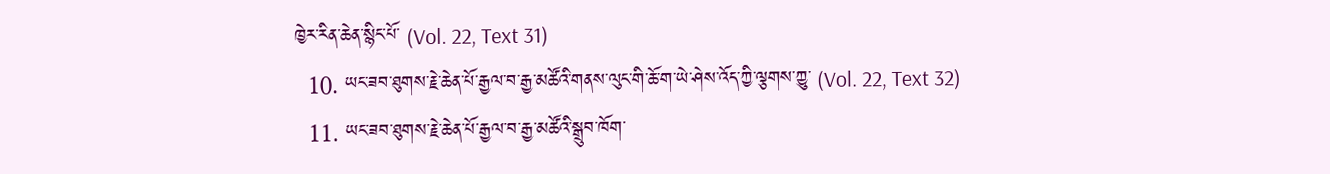ཁྱེར་རིན་ཆེན་སྙིང་པོ་ (Vol. 22, Text 31)
  10. ཡང་ཟབ་ཐུགས་རྗེ་ཆེན་པོ་རྒྱལ་བ་རྒྱ་མཚོའི་གནས་ལུང་གི་ཆོ་ག་ཡེ་ཤེས་འོད་ཀྱི་ལྕགས་ཀྱུ་ (Vol. 22, Text 32)
  11. ཡང་ཟབ་ཐུགས་རྗེ་ཆེན་པོ་རྒྱལ་བ་རྒྱ་མཚོའི་སྒྲུབ་ཁོག་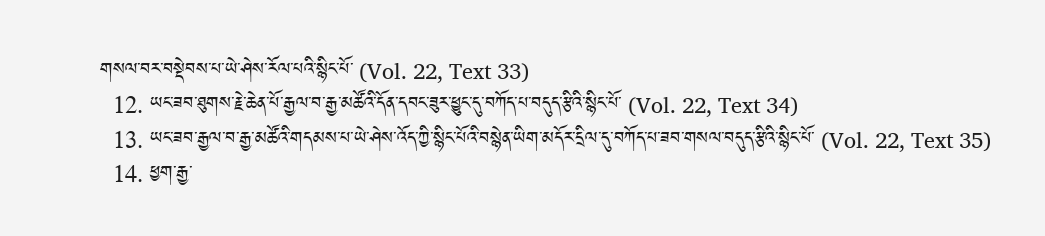གསལ་བར་བསྡེབས་པ་ཡེ་ཤེས་རོལ་པའི་སྙིང་པོ་ (Vol. 22, Text 33)
  12. ཡང་ཟབ་ཐུགས་རྗེ་ཆེན་པོ་རྒྱལ་བ་རྒྱ་མཚོའི་དོན་དབང་ཟུར་ཕྱུང་དུ་བཀོད་པ་བདུད་རྩིའི་སྙིང་པོ་ (Vol. 22, Text 34)
  13. ཡང་ཟབ་རྒྱལ་བ་རྒྱ་མཚོའི་གདམས་པ་ཡེ་ཤེས་འོད་ཀྱི་སྙིང་པོའི་བསྙེན་ཡིག་མདོར་དྲིལ་དུ་བཀོད་པ་ཟབ་གསལ་བདུད་རྩིའི་སྙིང་པོ་ (Vol. 22, Text 35)
  14. ཕྱག་རྒྱ་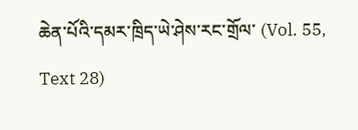ཆེན་པོའི་དམར་ཁྲིད་ཡེ་ཤེས་རང་གྲོལ་ (Vol. 55, Text 28)